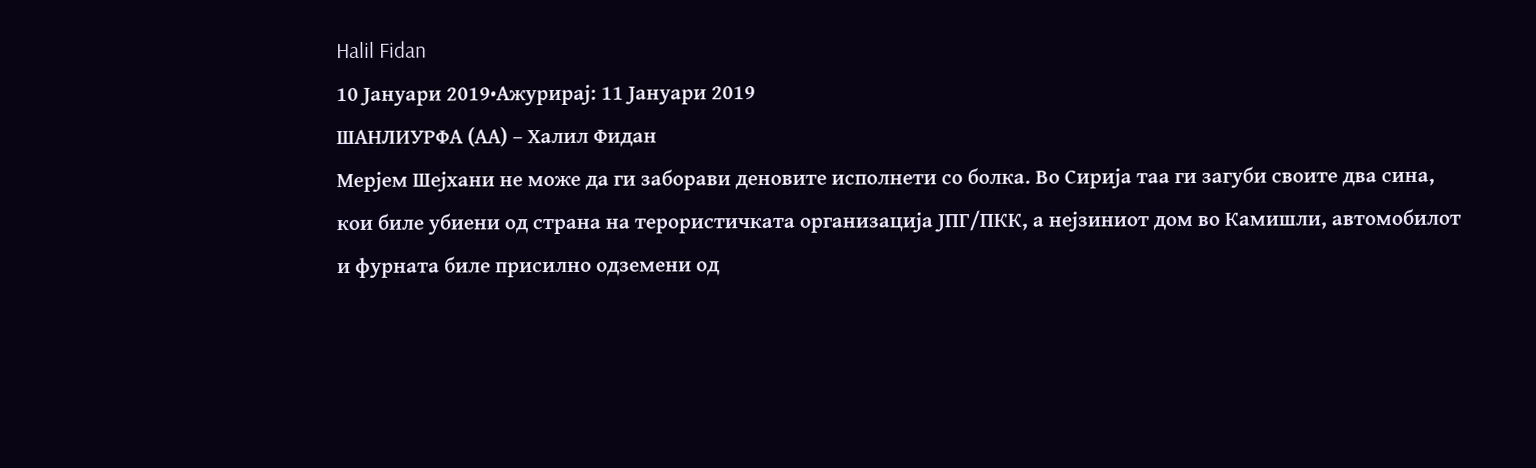Halil Fidan
10 Јануари 2019•Ажурирај: 11 Јануари 2019
ШАНЛИУРФА (АА) – Халил Фидан
Мерјем Шејхани не може да ги заборави деновите исполнети со болка. Во Сирија таа ги загуби своите два сина, кои биле убиени од страна на терористичката организација ЈПГ/ПКК, а нејзиниот дом во Камишли, автомобилот и фурната биле присилно одземени од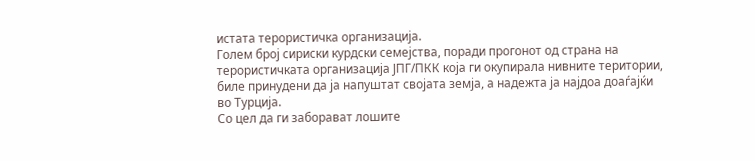истата терористичка организација.
Голем број сириски курдски семејства, поради прогонот од страна на терористичката организација ЈПГ/ПКК која ги окупирала нивните територии, биле принудени да ја напуштат својата земја, а надежта ја најдоа доаѓајќи во Турција.
Со цел да ги заборават лошите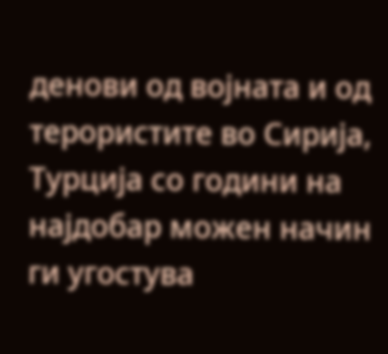денови од војната и од терористите во Сирија, Турција со години на најдобар можен начин ги угостува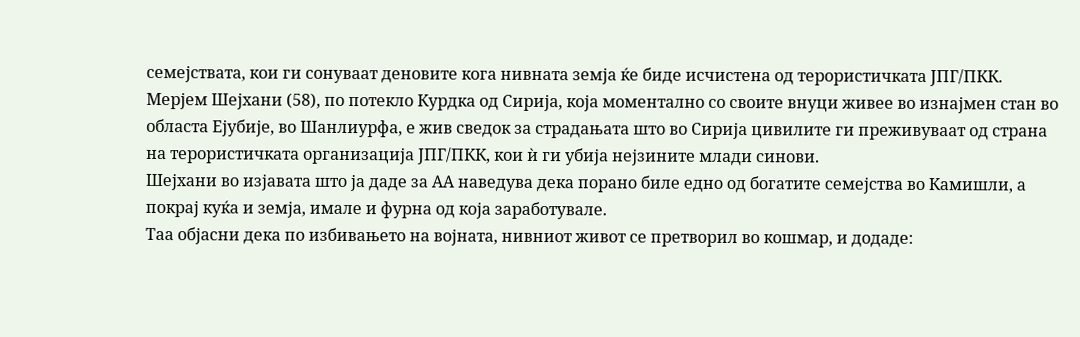семејствата, кои ги сонуваат деновите кога нивната земја ќе биде исчистена од терористичката ЈПГ/ПКК.
Мерјем Шејхани (58), по потекло Курдка од Сирија, која моментално со своите внуци живее во изнајмен стан во областа Ејубије, во Шанлиурфа, е жив сведок за страдањата што во Сирија цивилите ги преживуваат од страна на терористичката организација ЈПГ/ПКК, кои ѝ ги убија нејзините млади синови.
Шејхани во изјавата што ја даде за АА наведува дека порано биле едно од богатите семејства во Камишли, а покрај куќа и земја, имале и фурна од која заработувале.
Таа објасни дека по избивањето на војната, нивниот живот се претворил во кошмар, и додаде: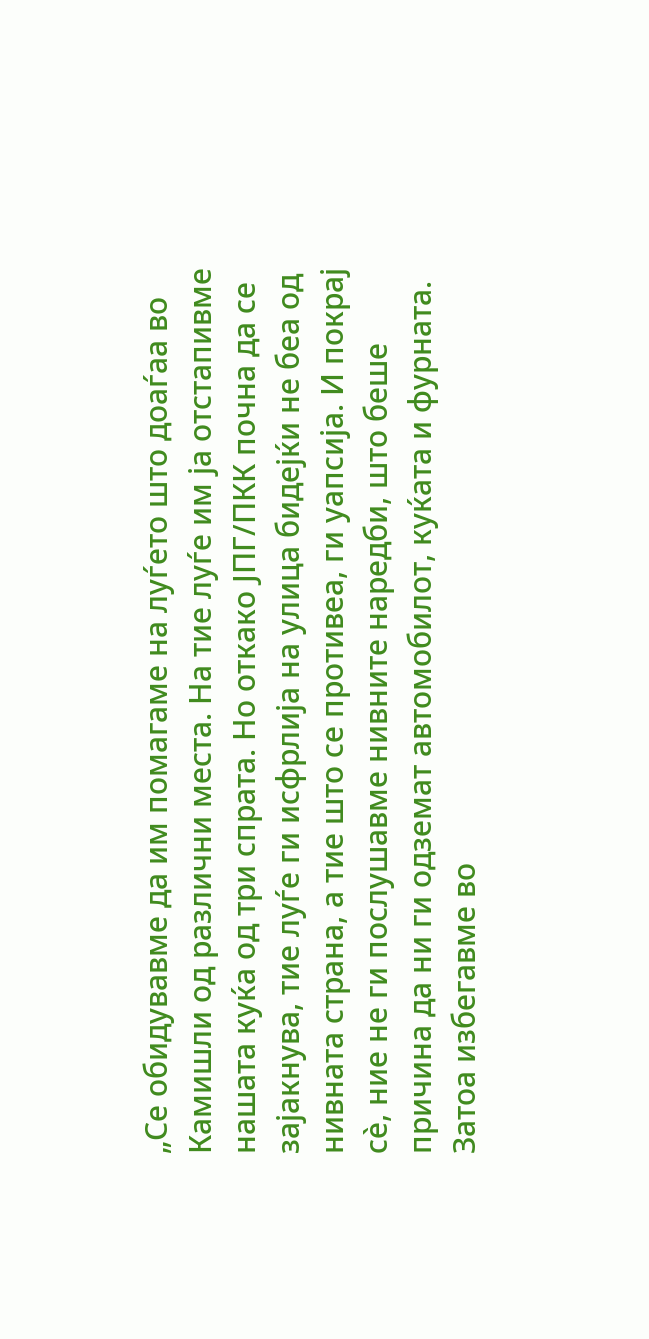„Се обидувавме да им помагаме на луѓето што доаѓаа во Камишли од различни места. На тие луѓе им ја отстапивме нашата куќа од три спрата. Но откако ЈПГ/ПКК почна да се зајакнува, тие луѓе ги исфрлија на улица бидејќи не беа од нивната страна, а тие што се противеа, ги уапсија. И покрај сѐ, ние не ги послушавме нивните наредби, што беше причина да ни ги одземат автомобилот, куќата и фурната. Затоа избегавме во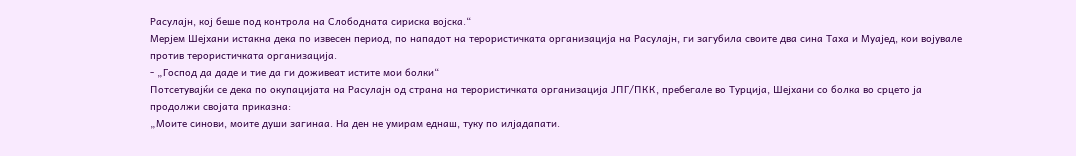Расулајн, кој беше под контрола на Слободната сириска војска.“
Мерјем Шејхани истакна дека по извесен период, по нападот на терористичката организација на Расулајн, ги загубила своите два сина Таха и Муајед, кои војувале против терористичката организација.
- „Господ да даде и тие да ги доживеат истите мои болки“
Потсетувајќи се дека по окупацијата на Расулајн од страна на терористичката организација ЈПГ/ПКК, пребегале во Турција, Шејхани со болка во срцето ја продолжи својата приказна:
„Моите синови, моите души загинаа. На ден не умирам еднаш, туку по илјадапати.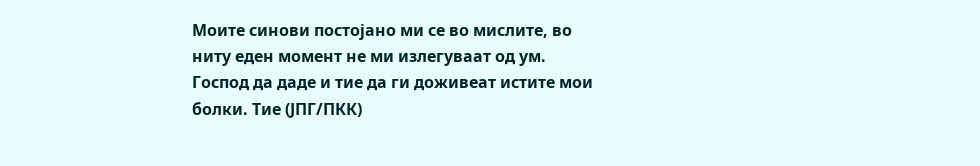Моите синови постојано ми се во мислите, во ниту еден момент не ми излегуваат од ум. Господ да даде и тие да ги доживеат истите мои болки. Тие (ЈПГ/ПКК)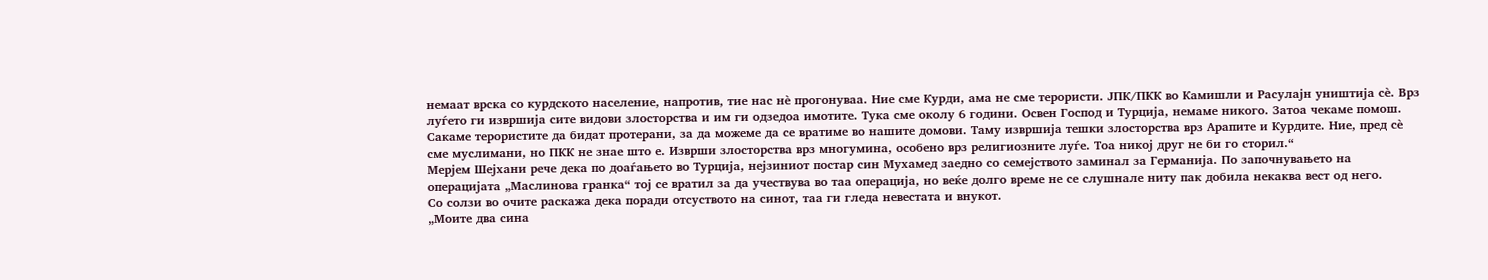немаат врска со курдското население, напротив, тие нас нѐ прогонуваа. Ние сме Курди, ама не сме терористи. ЈПК/ПКК во Камишли и Расулајн уништија сѐ. Врз луѓето ги извршија сите видови злосторства и им ги одзедоа имотите. Тука сме околу 6 години. Освен Господ и Турција, немаме никого. Затоа чекаме помош. Сакаме терористите да бидат протерани, за да можеме да се вратиме во нашите домови. Таму извршија тешки злосторства врз Арапите и Курдите. Ние, пред сѐ сме муслимани, но ПКК не знае што е. Изврши злосторства врз многумина, особено врз религиозните луѓе. Тоа никој друг не би го сторил.“
Мерјем Шејхани рече дека по доаѓањето во Турција, нејзиниот постар син Мухамед заедно со семејството заминал за Германија. По започнувањето на операцијата „Маслинова гранка“ тој се вратил за да учествува во таа операција, но веќе долго време не се слушнале ниту пак добила некаква вест од него.
Со солзи во очите раскажа дека поради отсуството на синот, таа ги гледа невестата и внукот.
„Моите два сина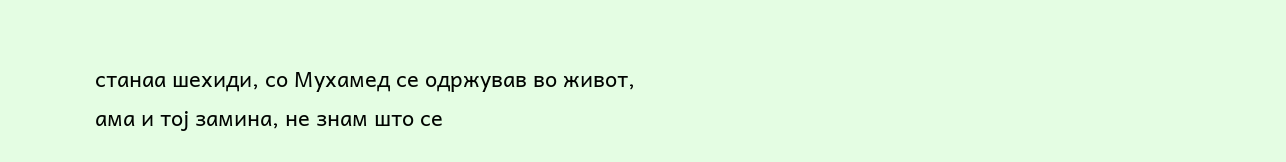станаа шехиди, со Мухамед се одржував во живот, ама и тој замина, не знам што се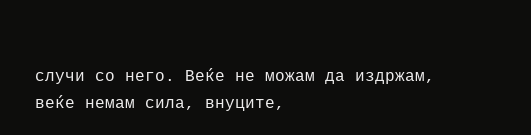случи со него. Веќе не можам да издржам, веќе немам сила, внуците,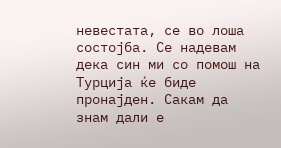невестата, се во лоша состојба. Се надевам дека син ми со помош на Турција ќе биде пронајден. Сакам да знам дали е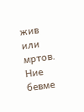жив или мртов. Ние бевме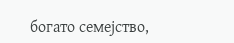богато семејство,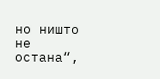но ништо не остана“,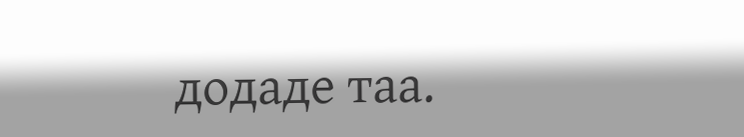додаде таа.